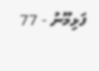ފަޅިމޫނު - 77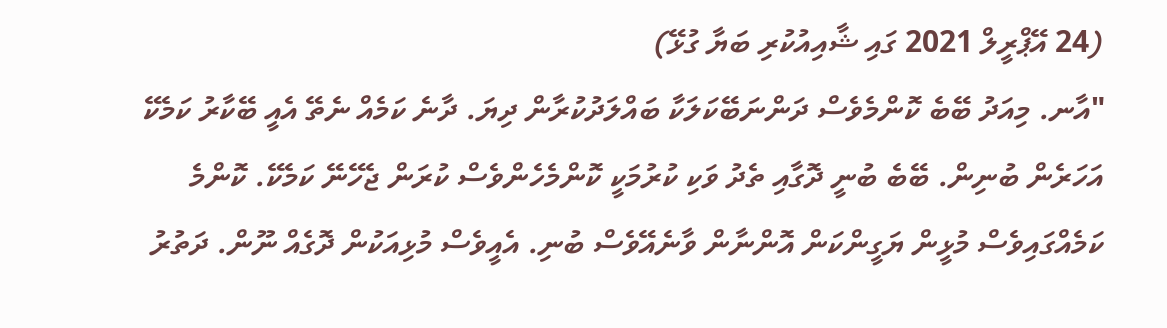(24 އޭޕްރީލް 2021 ގައި ޝާއިއުކުރި ބަޔާ ގުޅޭ)
"އާނ. މިއަދު ބޭބެ ކޮންމެވެސް ދަންނަބޭކަލަކާ ބައްލަދުކުރާން ދިޔަ. ދާނެ ކަމެއް ނެތޭ އެއީ ބޭކާރު ކަމެކޭ އަހަރެން ބުނިން. ބޭބެ ބުނީ ދޮގާއި ތެދު ވަކި ކުރުމަކީ ކޮންމެހެންވެސް ކުރަން ޖެހޭނޭ ކަމެކޭ. ކޮންމެ ކަމެއްގައިވެސް މުޅީން ޔަގީންކަން އޮންނާން ވާނެއޭވެސް ބުނި. އެއީވެސް މުޅިއަކުން ދޮގެއް ނޫން. ދަތުރު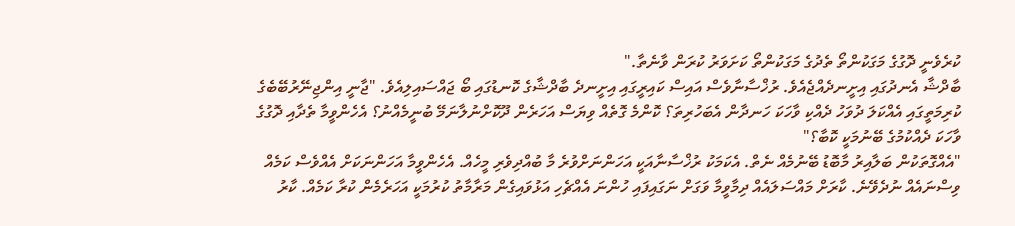ކުރެވެނީ ދޮގުގެ މަގަކުންތޯ ތެދުގެ މަގަކުންތޯ ކަށަވަރު ކުރަން ވާނެތާ."
ބާދްޝާ އެނދުގައި އިށީނދެއްޖެއެވެ. ރުޚްސާނާވެސް އައިސް ކައިރީގައި އިށީނދެ ބާދްޝާގެ ކޮނޑުގައި ބޯ ޖައްސައިލިއެވެ. "ޖާނީ އިންޖިނޭރުބޭބެގެ ކުރިމަތީގައި އެއްކަލަ ދުވަހު ދެއްކި ވާހަކަ ހަނދާން އެބަހުރިތަ؟ ކޮންމެ ގޮތެއް ވިޔަސް އަހަރެން ދޫކޮށްނުލާނަމޭ ބުނީމެއްނު؟ އެހެންވީމާ ތެދާއި ދޮގުގެ ވާހަކަ ދެއްކުމުގެ ބޭނުމަކީ ކޮބާ؟"
"އެއްގޮތަކުން ބަލާއިރު މާބޮޑު ބޭނުމެއް ނެތް. އެކަމަކު ރުޚްސާނާއަކީ އަހަންނަށްވުރެ މާ ބުއްދިވެރި މީހެއް. އެހެންވީމާ އަހަންނަކަށް އެއްވެސް ކަމެއް ވިސްނައެއް ނުދެވޭނެ. ކާރަށް މައްސަލައެއް ދިމާވީމާ ވަގަށް ނަގައިފައި ހުންނަ އެއްޗެހި އަޅުވައިގެން މަރާމާތު ކުރުމަކީ އަހަރެމެން ކުރާ ކަމެއް. ކާރު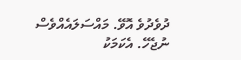ދުވެދުވެ އޮވޭ. މައްސަލައެއްވެސް ނުޖެހޭ. އެކަމަކު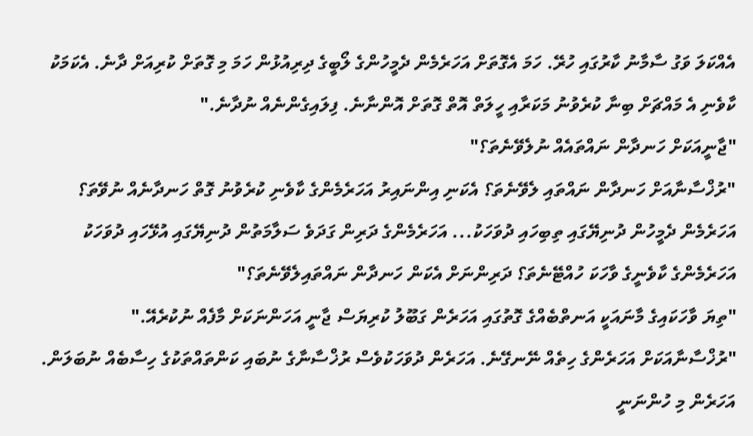އެއްކަލަ ވަގު ސާމާނު ކާރުގައި ހުރޭ. ހަމަ އެގޮތަށް އަހަރެމެން ދެމީހުންގެ ލޯބީގެ ދިރިއުޅުން ހަމަ މި ގޮތަށް ކުރިއަށް ދާނެ. އެކަމަކު ކާވެނި އެ މައްޗަށް ބިނާ ކުރެވުނު މަކަރާއި ހީލަތް އޮތް ގޮތަށް އޮންނާނެ. ފިލައިގެންނެއް ނުދާނެ."
"ޖާނީއަކަށް ހަނދާން ނައްތައެއް ނުލެވޭނެތަ؟"
"ރުޚްސާނާއަށް ހަނދާން ނައްތައި ލެވޭނެތަ؟ އެކަނި އިންނައިރު އަހަރެމެންގެ ކާވެނި ކުރެވުނު ގޮތް ހަނދާނެއް ނުވޭތަ؟ އަހަރެމެން ދެމީހުން ދުނިޔޭގައި ތިބިހައި ދުވަހަކު... އަހަރެމެންގެ ދަރިން ގަދަވެ ސަލާމަތުން ދުނިޔޭގައި އުޅޭހައި ދުވަހަކު އަހަރެމެންގެ ކާވެނީގެ ވާހަކަ ހުއްޓޭނެތަ؟ ދަރިންނަށް އެކަން ހަނދާން ނައްތައިލެވޭނެތަ؟"
"ތިޔަ ވާހަކައިގެ މާނައަކީ އަނތްބެއްގެ ގޮތުގައި އަހަރެން ގަބޫލު ކުރިޔަސް ޖާނީ އަހަންނަކަށް މާފެއް ނުކުރެއޭ."
"ރުޚްސާނާއަކަށް އަހަރެންގެ ހިތެއް ނޭނގޭނެ. އަހަރެން ދުވަހަކުވެސް ރުޚްސާނާގެ ނުބައި ކަންތައްތަކުގެ ހިސާބެއް ނުބަލަން. އަހަރެން މި ހުންނަނީ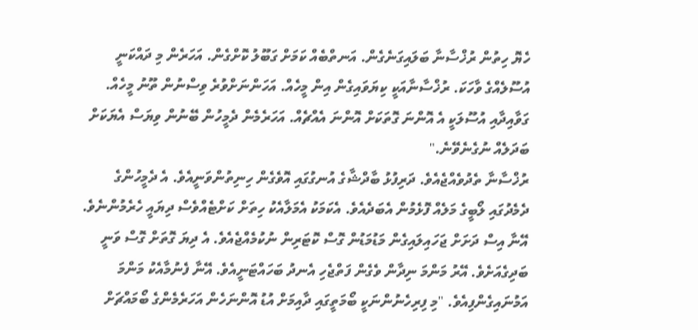ހެޔޮ ހިތުން ރުޚްސާނާ ބަލައިގަނެގެން. އަނތްބެއް ކަމަށް ގަބޫލު ކޮށްގެން. އަހަރެން މި ދައްކަނީ އުސޫލެއްގެ ވާހަކަ. ރުޚްސާނާއަކީ ކިޔަވައިގެން އިން މީހެއް. އަހަންނަށްވުރެ ވިސްނުން ތޫނު މީހެއް. ގަވާއިދާއި އުސޫލަކީ އެ އޮންނަ ގޮތަކަށް އޮންނަ އެއްޗެއް. އަހަރެމެން ދެމީހުން ބޭނުން ވިޔަސް އެޔަކަށް ބަދަލެއް ނުގެނެވޭނެ."
ރުޚްސާނާ ތެދުވެއްޖެއެވެ. ދަރިފުޅު ބާދްޝާގެ އުނގުގައި އޮވެގެން ހިނިތުންވަނީއެވެ. އެ ދެމީހުންގެ ދެމެދުގައި ލޯބީގެ މަލެއް ފޮޅެމުން އެބަދެއެވެ. އެކަމަކު އެމަލާއެކު ހިތަށް ކަށްޓެއްވެސް ދިޔައީ ހެރެމުންނެވެ. އޭނާ އިސް ދަށަށް ޖަހައިލައިގެން މަޑުމަޑުން ގޮސް ކޮޓަރިން ނުކުމެއްޖެއެވެ. އެ ދިޔަ ގޮތަށް ގޮސް ވަނީ ބަދިގެއަށެވެ. އޭރު މަންމަ ނިދާން ވެގެން ފަތްޖެހި އެނދު ބަހައްޓަނީއެވެ. އޭނާ ފެނުމާއެކު މަންމަ އަމުނައިގެންފިއެވެ. "މި ފިރިހެނުންނަކީ ބޯމަތީގައި ދާއިމަށް އުޑު އޮންނަހެން އަހަރެމެންގެ ބޯމައްޗަށް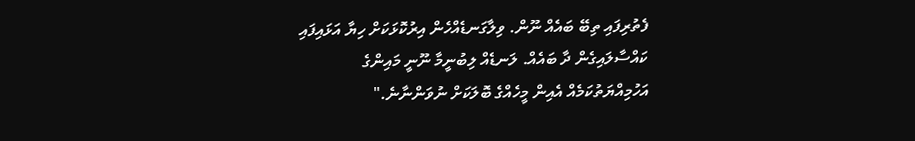ފެތުރިފައި ތިބޭ ބައެއް ނޫން. ވިލާގަނޑެއްހެން އިރުކޮޅަކަށް ހިޔާ އަޅައިފައި ކައްސާލައިގެން ދާ ބައެއް. ލަނޑެއް ލިބުނީމާ ނޫނީ މައިންގެ އަހުމިއްޔަތުކަމެއް އެއިން މީހެއްގެ ބޮލަކަށް ނުވަންނާނެ."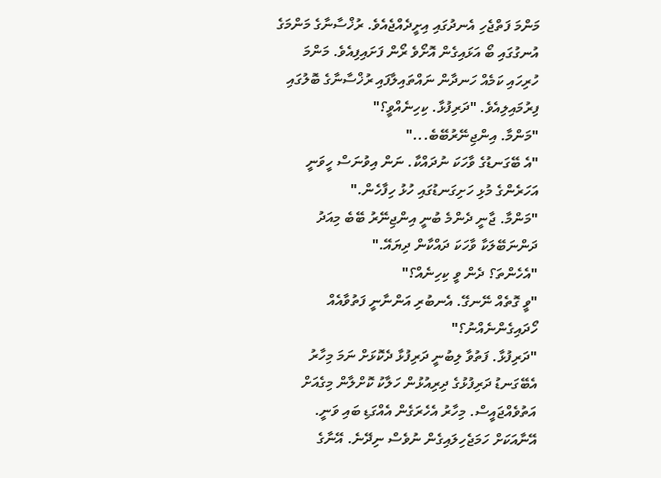މަންމަ ފަތްޖެހި އެނދުގައި އިށީދެއްޖެއެވެ. ރުޚްސާނާގެ މަންމަގެ އުނގުގައި ބޯ އަޅައިގެން އޮށޯވެ ރޯން ފަށައިފިއެވެ. މަންމަ ހުރިހައި ކަމެއް ހަނދާން ނައްތައިލާފައި ރުޚްސާނާގެ ބޮލުގައި ފިރުމައިލިއެވެ. "ދަރިފުޅާ. ކިހިނެއްވީ؟"
"މަންމާ. އިންޖިނޭރުބޭބެ..."
"އެ ބޭގަނޑުގެ ވާހަކަ ނުދައްކާ. ނަން އިވުނަސް ހީވަނީ އަހަރެންގެ މުޅި ހަށިގަނޑުގައި ހުޅު ހިފާހެން."
"މަންމާ. ޖާނީ ދެންމެ ބުނީ އިންޖިނޭރު ބޭބެ މިއަދު ދަންނަބޭލަކާ ވާހަކަ ދައްކާން ދިޔައޭ."
"އެހެންތަ؟ ދެން ވީ ކިހިނެއް؟"
"ވީ ގޮތެއް ނޭނގޭ. އެނބުރި އަންނާނީ ފަތުވާއެއް ހޯދައިގެންނެއްނު؟"
"ދަރިފުޅާ. ފަތުވާ ލިބުނީ ދަރިފުޅާ ދެކޮޅަށް ނަމަ މިހާރު އެބޭގަނޑު ދަރިފުޅުގެ ދިރިއުޅުން ހަލާކު ކޮށްލާން މިގެއަށް އަތުވެއްޖައީސް. މިހާރު އެހެރަގެން އެއްގަޑި ބައި ވަނީ. އޭނާއަކަށް ހަމަޖެހިލައިގެން ނުވެސް ނިދޭނެ. އޭނާގެ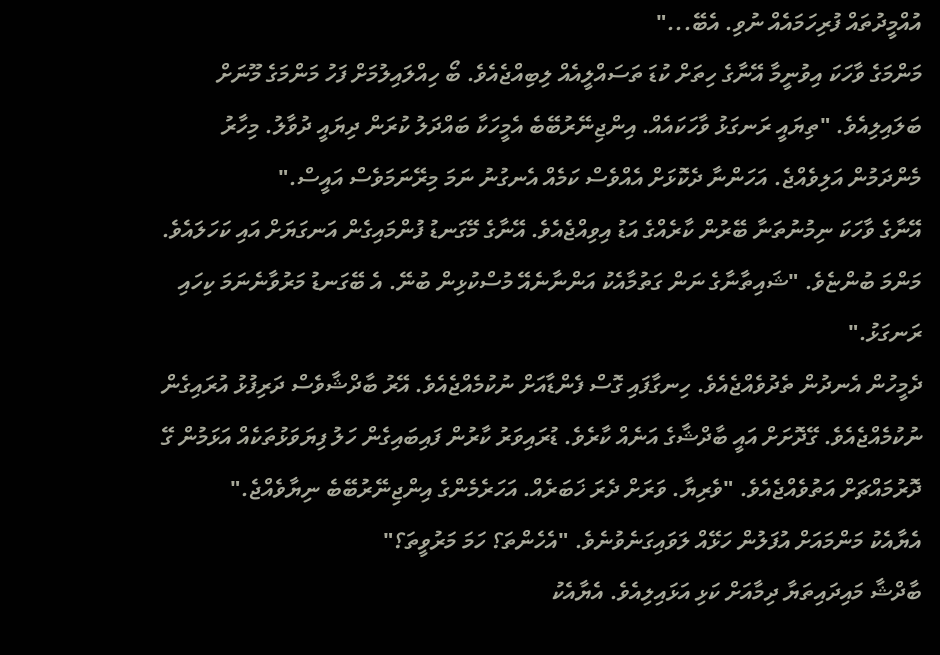އުއްމީދުތައް ފުރިހަމައެއް ނުވި. އެބޭ..."
މަންމަގެ ވާހަކަ އިވުނީމާ އޭނާގެ ހިތަށް ކުޑަ ތަސައްލީއެއް ލިބިއްޖެއެވެ. ބޯ ހިއްލައިލުމަށް ފަހު މަންމަގެ މޫނަށް ބަލައިލިއެވެ. "ތިޔައީ ރަނގަޅު ވާހަކައެއް. އިންޖިނޭރުބޭބެ އެމީހަކާ ބައްދަލު ކުރަން ދިޔައީ ދުވާލު. މިހާރު މެންދަމުން އަލިވެއްޖެ. އަހަންނާ ދެކޮޅަށް އެއްވެސް ކަމެއް އެނގުނު ނަމަ މިރޭނަމަވެސް އައީސް."
އޭނާގެ ވާހަކަ ނިމުނުތަނާ ބޭރުން ކާރެއްގެ އަޑު އިވިއްޖެއެވެ. އޭނާގެ މޭގަނޑު ފުންމައިގެން އަނގަޔަށް އައި ކަހަލައެވެ.
މަންމަ ބުންޏެވެ. "ޝައިތާނާގެ ނަން ގަތުމާއެކު އަންނާނެއޭ މުސްކުޅިން ބުނޭ. އެ ބޭގަނޑު މަރުވާނެނަމަ ކިހައި ރަނގަޅު."
ދެމީހުން އެނދުން ތެދުވެއްޖެއެވެ. ހިނގާފައި ގޮސް ފެންޑާއަށް ނުކުމެއްޖެއެވެ. އޭރު ބާދްޝާވެސް ދަރިފުޅު އުރައިގެން ނުކުމެއްޖެއެވެ. ގޭދޮށަށް އައީ ބާދްޝާގެ އަނެއް ކާރެވެ. ޑުރައިވަރު ކާރުން ފައިބައިގެން ހަލު ފިޔަވަޅުތަކެއް އަޅަމުން ގޭ ދޮރުމައްޗަށް އަތުވެއްޖެއެވެ. "ވެރިޔާ. ވަރަށް ދެރަ ޚަބަރެއް. އަހަރެމެންގެ އިންޖިނޭރުބޭބެ ނިޔާވެއްޖެ."
އެޔާއެކު މަންމައަށް އުފަލުން ހަޅޭއް ލަވައިގަނެވުނެވެ. "އެހެންތަ؟ ހަމަ މަރުވީތަ؟"
ބާދްޝާ މައިދައިތަޔާ ދިމާއަށް ކަޅި އަޅައިލިއެވެ. އެޔާއެކު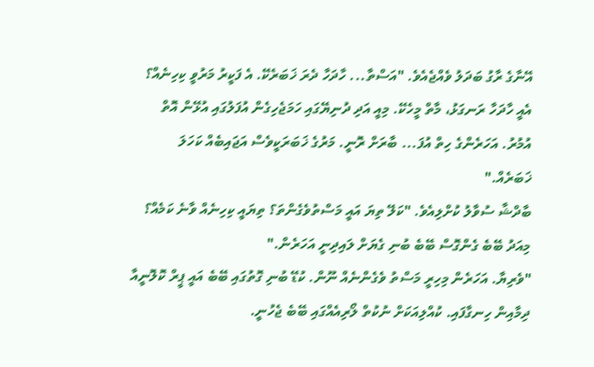އޭނާގެ ރާގު ބަދަލު ވެއްޖެއެވެ. "އަސްތާ... ހާދަހާ ދެރަ ޚަބަރެކޭ. އެ ފަކީރު މަރުވީ ކިހިނެއް؟ އެއީ ހާދަހާ ރަނގަޅު، މާތް މީހެކޭ. މިއީ އަދި ދުނިޔޭގައި ހަމަޖެހިގެން އުފަލުގައި އުޅޭން އޮތް އުމުރު. އަހަރެންގެ ހިތް އުފަ... ބާރަށް ރޮނީ. މަރުގެ ޚަބަރަކީވެސް އަޖައިބެއް ކަހަލަ ޚަބަރެއް."
ބާދްޝާ ސުވާލު ކުށްލިއެވެ. "ކަލޭ ތިޔަ އައީ މަސްތުވެގެންތަ؟ ތިޔައީ ކިހިނެއް ވާނެ ކަމެއް؟ މިއަދު ބޭބެ ގެންގޮސް ބޭބެ ބުނި ގެޔަށް ލައިދިނީ އަހަރެން."
"ވެރިޔާ. އަހަރެން މިހިރީ މަސްތު ވެގެންނެއް ނޫން. ކުޑޭ ބުނި ގޮތުގައި ބޭބެ އައީ ޕީރް ކޮލޮނީއާ ދިމާއިން ހިނގާފައި. ކުއްލިއަކަށް ނުކުތް ލޯރިއެއްގައި ބޭބެ ޖެހުނީ.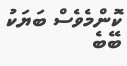ކޮންމެވެސް ބަޔަކު ބޭބެ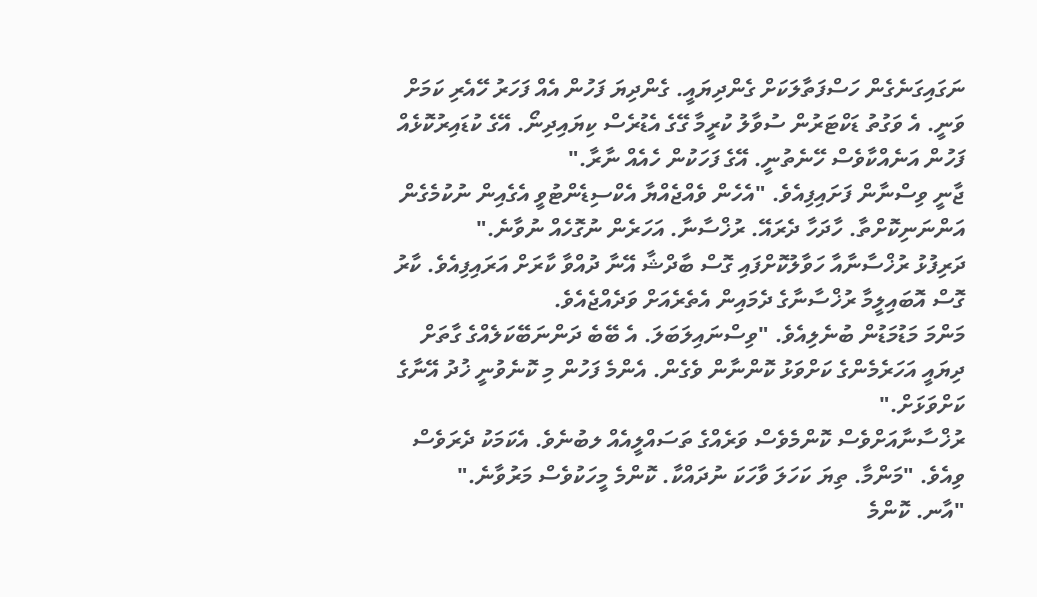ނަގައިގަނެގެން ހަސްފަތާލަކަށް ގެންދިޔައީ. ގެންދިޔަ ފަހުން އެއް ފަހަރު ހޭއެރި ކަމަށް ވަނީ. އެ ވަގުތު ޑަކްޓަރުން ސުވާލު ކުރީމާ ގޭގެ އެޑުރެސް ކިޔައިދިނޯ. އޭގެ ކުޑައިރުކޮޅެއް ފަހުން އަނެއްކާވެސް ހޭނެތުނީ. އޭގެ ފަހަކުން ހެއެއް ނާރާ."
ޖާނީ ވިސްނާން ފަށައިފިއެވެ. "އެހެން ވެއްޖެއްޔާ އެކްސިޑެންޓުވީ އެގެއިން ނުކުމެގެން އަންނަނިކޮށްތާ. ހާދަހާ ދެރައޭ. ރުޚްސާނާ. އަހަރެން ނުގޮހެއް ނުވާނެ."
ދަރިފުޅު ރުޚްސާނާއާ ހަވާލުކޮށްފައި ގޮސް ބާދްޝާ އޭނާ ދުއްވާ ކާރަށް އަރައިފިއެވެ. ކާރު ގޮސް އޮބައިލީމާ ރުޚްސާނާގެ ދެމައިން އެތެރެއަށް ވަދެއްޖެއެވެ.
މަންމަ މަޑުމަޑުން ބުނެލިއެވެ. "ވިސްނައިލަބަލަ. އެ ބޭބެ ދަންނަބޭކަލެއްގެ ގާތަށް ދިޔައީ އަހަރެމެންގެ ކަށްވަޅު ކޮންނާން ވެގެން. އެންމެ ފަހުން މި ކޮނެވުނީ ޚުދު އޭނާގެ ކަށްވަޅަށް."
ރުޚްސާނާއަށްވެސް ކޮންމެވެސް ވަރެއްގެ ތަސައްލީއެއް ލބުނެވެ. އެކަމަކު ދެރަވެސް ވިއެވެ. "މަންމާ. ތިޔަ ކަހަލަ ވާހަކަ ނުދައްކާ. ކޮންމެ މީހަކުވެސް މަރުވާނެ."
"އާނ. ކޮންމެ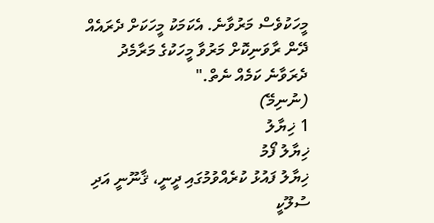މީހަކުވެސް މަރުވާނެ. އެކަމަކު މީހަކަށް ދެރައެއް ދޭން ރާވަނިކޮށް މަރުވާ މީހަކުގެ މަރާމެދު ދެރަވާނެ ކަމެއް ނެތް."
(ނުނިމޭ)
1 ޚިޔާލު
ޚިޔާލު ފޯމު
ޚިޔާލު ފައުޅު ކުރެއްވުމުގައި ދީނީ، ޤާނޫނީ އަދި ސުލޫކީ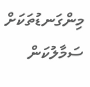މިންގަނޑުތަކަށް ސަމާލުކަން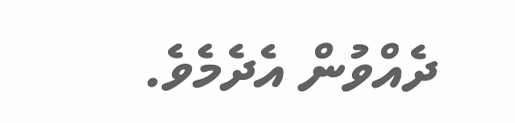ދެއްވުން އެދެމެވެ.